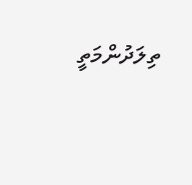ތިލަދުންމަތީ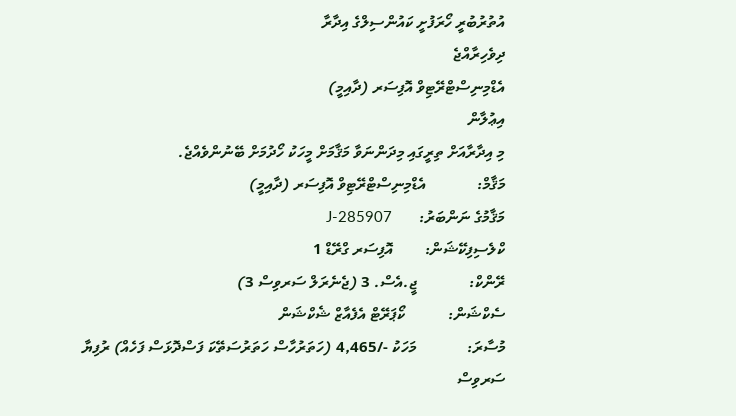އުތުރުބުރީ ހޯރަފުށީ ކައުންސިލްގެ އިދާރާ
ދިވެހިރާއްޖެ
އެޑްމިނިސްޓްރޭޓިވް އޮފިސަރ (ދާއިމީ)
އިޢުލާން
މި އިދާރާއަށް ތިރީގައި މިދަންނަވާ މަޤާމަށް މީހަކު ހޯދުމަށް ބޭނުންވެއްޖެ.
މަޤާމް:             އެޑްމިނިސްޓްރޭޓިވް އޮފިސަރ (ދާއިމީ)
މަޤާމުގެ ނަންބަރު:       J-285907
ކްލެސިފިކޭޝަން:        އޮފިސަރ ގްރޭޑް 1
ރޭންކް:             ޖީ.އެސް. 3 (ޖެނެރަލް ސަރވިސް 3)
ސެކްޝަން:           ކޯޕަރޭޓް އެފެއާޒް ޝެކްޝަން
މުސާރަ:             މަހަކު -/4,465 (ހަތަރުހާސް ހަތަރުސަތޭކަ ފަސްދޮޅަސް ފަހެއް) ރުފިޔާ
ސަރވިސް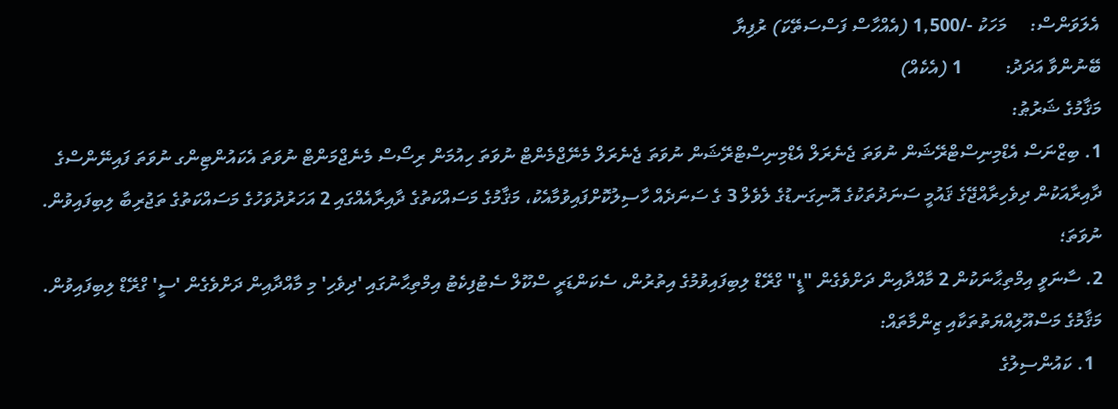އެލަވަންސް:     މަހަކު -/1,500 (އެއްހާސް ފަސްސަތޭކަ) ރުފިޔާ
ބޭނުންވާ އަދަދު:         1 (އެކެއް)
މަޤާމުގެ ޝަރުޠު:
1. ބިޒްނަސް އެޑްމިނިސްޓްރޭޝަން ނުވަތަ ޖެނެރަލް އެޑްމިނިސްޓްރޭޝަން ނުވަތަ ޖެނެރަލް މެނޭޖްމެންޓް ނުވަތަ ހިއުމަން ރިސޯސް މެނެޖްމަންޓް ނުވަތަ އެކައުންޓިންގ ނުވަތަ ފައިނޭންސްގެ ދާއިރާއަކުން ދިވެހިރާއްޖޭގެ ޤައުމީ ސަނަދުތަކުގެ އޮނިގަނޑުގެ ލެވެލް 3 ގެ ސަނަދެއް ހާސިލުކޮށްފައިވުމާއެކު، މަޤާމުގެ މަސައްކަތުގެ ދާއިރާއެއްގައި 2 އަހަރުދުވަހުގެ މަސައްކަތުގެ ތަޖުރިބާ ލިބިފައިވުން.
ނުވަތަ؛
2. ސާނަވީ އިމްތިޙާނަކުން 2 މާއްދާއިން ދަށްވެގެން "ޑީ" ގްރޭޑް ލިބިފައިވުމުގެ އިތުރުން، ސެކަންޑަރީ ސްކޫލް ސެޓުފިކެޓު އިމްތިޙާނުގައި 'ދިވެހި' މި މާއްދާއިން ދަށްވެގެން 'ސީ' ގްރޭޑް ލިބިފައިވުން.
މަޤާމުގެ މަސްއޫލިއްޔަތުތަކާއި ޒިންމާތައް:
  1. ކައުންސިލުގެ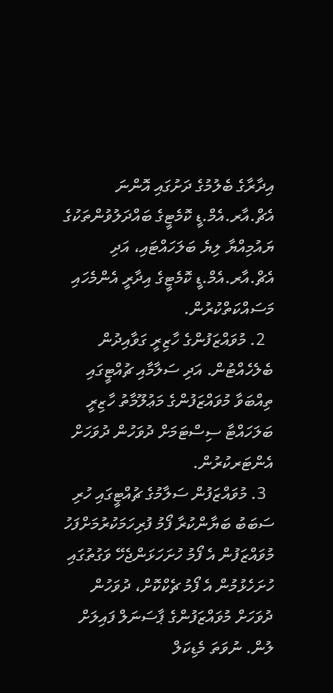އިދާރާގެ ބެލުމުގެ ދަށުގައި އޮންނަ އެޗް.އާރ.އެމް.ޑީ ކޮމެޓީގެ ބައްދަލުވުންތަކުގެ ޔައުމިއްޔާ ލިޔެ ބަލަހައްޓައި، އަދި އެޗް.އާރ.އެމް.ޑީ ކޮމެޓީގެ އިދާރީ އެންމެހައި މަސައްކަތްކުރުން.
  2. މުވައްޒަފުންގެ ހާޒިރީ ގަވާއިދުން ބެލެހެއްޓުން. އަދި ސަލާމާއި ޗުއްޓީގައި ތިއްބަވާ މުވައްޒަފުންގެ މަޢުލޫމާތު ހާޒިރީ ބަލަހައްޓާ ސިސްޓަމަށް ދުވަހުން ދުވަހަށް އެންޓަރކުރުން.
  3. މުވައްޒަފުން ސަލާމުގެ ޗުއްޓީގައި ހުރި ސަބަބު ބަޔާންކުރާ ފޯމު ފުރިހަމަކުރުމަށްފަހު މުވައްޒަފުން އެ ފޯމު ހުށަހަޅަންޖެހޭ ވަގުތުގައި ހުށަހެޅުމުން އެ ފޯމު ޗެކްކޮށް، ދުވަހުން ދުވަހަށް މުވައްޒަފުންގެ ޕާސަނަލް ފައިލަށް ލުން. ނުވަތަ މެޑިކަލް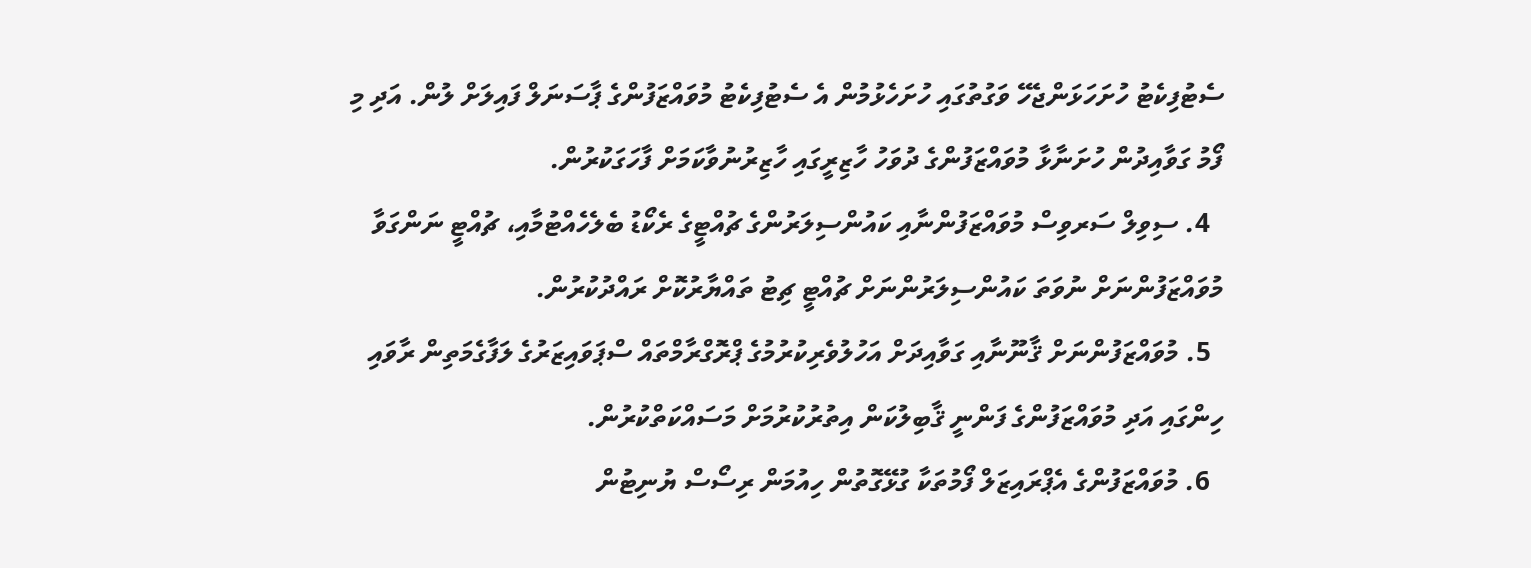ސެޓުފިކެޓު ހުށަހަޅަންޖެހޭ ވަގުތުގައި ހުށަހެޅުމުން އެ ސެޓުފިކެޓު މުވައްޒަފުންގެ ޕާސަނަލް ފައިލަށް ލުން. އަދި މި ފޯމު ގަވާއިދުން ހުށަނާޅާ މުވައްޒަފުންގެ ދުވަހު ހާޒިރީގައި ހާޒިރުނުވާކަމަށް ފާހަގަކުރުން.
  4. ސިވިލް ސަރވިސް މުވައްޒަފުންނާއި ކައުންސިލަރުންގެ ޗުއްޓީގެ ރެކޯޑު ބެލެހެއްޓުމާއި، ޗުއްޓީ ނަންގަވާ މުވައްޒަފުންނަށް ނުވަތަ ކައުންސިލަރުންނަށް ޗުއްޓީ ޗިޓު ތައްޔާރުކޮށް ރައްދުކުރުން.
  5. މުވައްޒަފުންނަށް ޤާނޫނާއި ގަވާއިދަށް އަހުލުވެރިކުރުމުގެ ޕްރޮގްރާމްތައް ސްޕަވައިޒަރުގެ ލަފާގެމަތިން ރާވައި ހިންގައި އަދި މުވައްޒަފުންގެ ފަންނީ ޤާބިލުކަން އިތުރުކުރުމަށް މަސައްކަތްކުރުން.
  6. މުވައްޒަފުންގެ އެޕްރައިޒަލް ފޯމުތަކާ ގުޅޭގޮތުން ހިއުމަން ރިސޯސް ޔުނިޓުން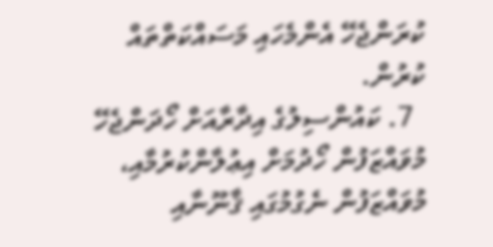ކުރަންޖެހޭ އެންމެހައި މަސައްކަތްތައް ކުރުން.
  7. ކައުންސިލުގެ އިދާރާއަށް ހޯދަންޖެހޭ މުވައްޒަފުން ހޯދުމަށް އިޢުލާންކުރުމާއި، މުވައްޒަފުން ނެގުމުގައި ޤާނޫނާއި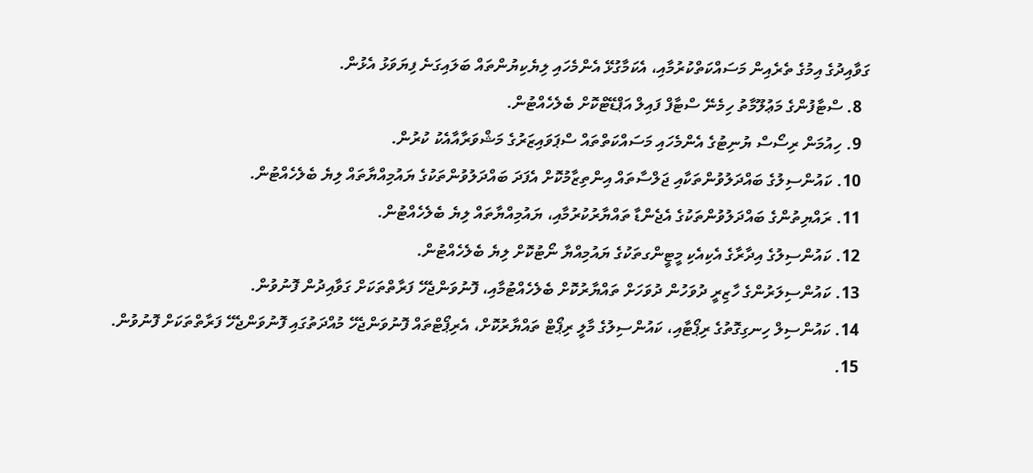ގަވާއިދުގެ އިމުގެ ތެރެއިން މަސައްކަތްކުރުމާއި، އެކަމާގުޅޭ އެންމެހައި ލިޔެކިޔުންތައް ބަލައިގަނެ ފިޔަވަޅު އެޅުން.
  8. ސްޓާފުންގެ މަޢުލޫމާތު ހިމެނޭ ސްޓާފް ފައިލް އަޕްޑޭޓްކޮށް ބެލެހެއްޓުން.
  9. ހިއުމަން ރިސޯސް ޔުނިޓުގެ އެންމެހައި މަސައްކަތްތައް ސްޕަވައިޒަރުގެ މަޝްވަރާއާއެކު ކުރުން.
  10. ކައުންސިލުގެ ބައްދަލުވުންތަކާއި ޖަލްސާތައް އިންތިޒާމުކޮށް އެފަދަ ބައްދަލުވުންތަކުގެ ޔައުމިއްޔާތައް ލިޔެ ބެލެހެއްޓުން.
  11. ރައްޔިތުންގެ ބައްދަލުވުންތަކުގެ އެޖެންޑާ ތައްޔާރުކުރުމާއި، ޔައުމިއްޔާތައް ލިޔެ ބެލެހެއްޓުން.
  12. ކައުންސިލުގެ އިދާރާގެ އެކިއެކި މީޓީންގތަކުގެ ޔައުމިއްޔާ ނޯޓުކޮށް ލިޔެ ބެލެހެއްޓުން.
  13. ކައުންސިލަރުންގެ ހާޒިރީ ދުވަހުން ދުވަހަށް ތައްޔާރުކޮށް ބެލެހެއްޓުމާއި، ފޮނުވަންޖެހޭ ފަރާތްތަކަށް ގަވާއިދުން ފޮނުވުން.
  14. ކައުންސިލް ހިނގިގޮތުގެ ރިޕޯޓާއި، ކައުންސިލުގެ މާލީ ރިޕޯޓް ތައްޔާރުކޮށް، އެރިޕޯޓްތައް ފޮނުވަންޖެހޭ މުއްދަތުގައި ފޮނުވަންޖެހޭ ފަރާތްތަކަށް ފޮނުވުން.
  15.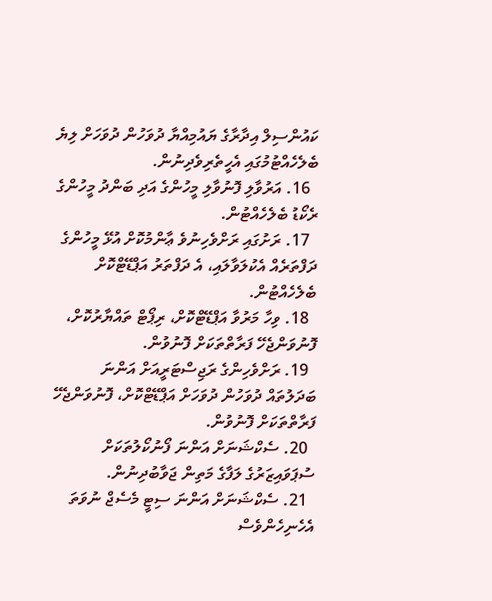ކައުންސިލް އިދާރާގެ ޔައުމިއްޔާ ދުވަހުން ދުވަހަށް ލިޔެ ބެލެހެއްޓުމުގައި އެހީތެރިވެދިނުން.
  16. އަރުވާލި ފޮނުވާލި މީހުންގެ އަދި ބަންދު މީހުންގެ ރެކޯޑު ބެލެހެއްޓުން.
  17. ރަށުގައި ރަށްވެހިނުވެ ޢާންމުކޮށް އުޅޭ މީހުންގެ ދަފްތަރެއް އެކުލަވާލައި، އެ ދަފްތަރު އަޕްޑޭޓްކޮށް ބެލެހެއްޓުން.
  18. ވިހާ މަރުވާ އަޕްޑޭޓްކޮށް، ރިޕޯޓް ތައްޔާރުކޮށް، ފޮނުވަންޖެހޭ ފަރާތްތަކަށް ފޮނުވުން.
  19. ރަށްވެހިންގެ ރަޖިސްޓަރީއަށް އަންނަ ބަދަލުތައް ދުވަހުން ދުވަހަށް އަޕްޑޭޓްކޮށް، ފޮނުވަންޖެހޭ ފަރާތްތަކަށް ފޮނުވުން.
  20. ސެކްޝަނަށް އަންނަ ފޯނުކޯލުތަކަށް ސުޕަވައިޒަރުގެ ލަފާގެ މަތިން ޖަވާބުދިނުން.
  21. ސެކްޝަނަށް އަންނަ ސިޓީ މެސެޖް ނުވަތަ އެހެނިހެންވެސް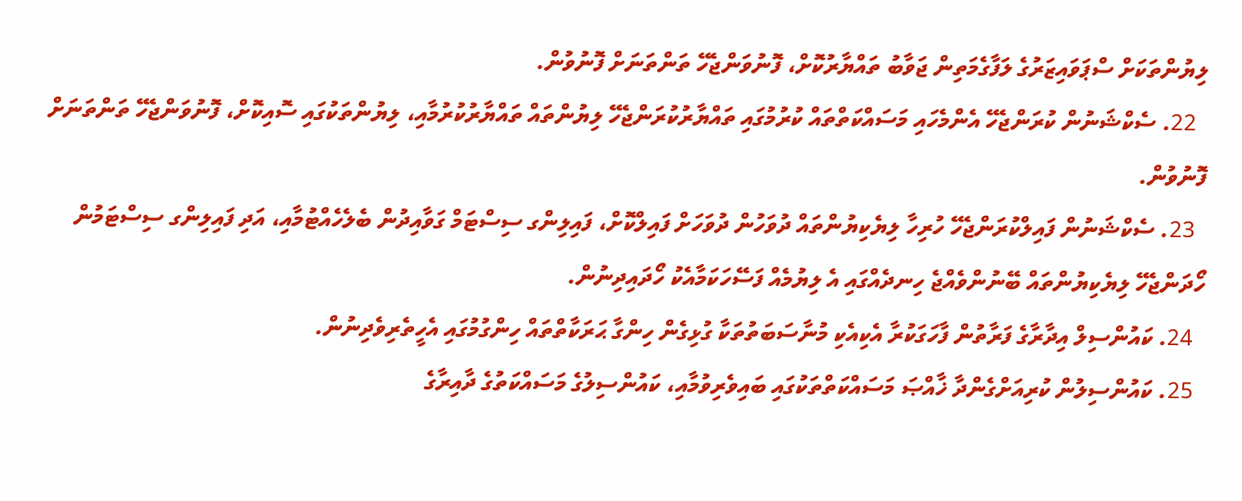ލިޔުންތަކަށް ސްޕަވައިޒަރުގެ ލަފާގެމަތިން ޖަވާބު ތައްޔާރުކޮށް، ފޮނުވަންޖެހޭ ތަންތަނަށް ފޮނުވުން.
  22. ސެކްޝަނުން ކުރަންޖެހޭ އެންމެހައި މަސައްކަތްތައް ކުރުމުގައި ތައްޔާރުކުރަންޖެހޭ ލިޔުންތައް ތައްޔާރުކުރުމާއި، ލިޔުންތަކުގައި ސޮއިކޮށް، ފޮނުވަންޖެހޭ ތަންތަނަށް ފޮނުވުން.
  23. ސެކްޝަނުން ފައިލްކުރަންޖެހޭ ހުރިހާ ލިޔެކިޔުންތައް ދުވަހުން ދުވަހަށް ފައިލްކޮށް، ފައިލިންގ ސިސްޓަމް ގަވާއިދުން ބެލެހެއްޓުމާއި، އަދި ފައިލިންގ ސިސްޓަމުން ހޯދަންޖެހޭ ލިޔެކިޔުންތައް ބޭނުންވެއްޖެ ހިނދެއްގައި އެ ލިޔުމެއް ފަސޭހަކަމާއެކު ހޯދައިދިނުން.
  24. ކައުންސިލް އިދާރާގެ ފަރާތުން ފާހަގަކުރާ އެކިއެކި މުނާސަބަތުތަކާ ގުޅިގެން ހިންގާ ޙަރަކާތްތައް ހިންގުމުގައި އެހީތެރިވެދިނުން.
  25. ކައުންސިލުން ކުރިއަށްގެންދާ ޚާއްޞަ މަސައްކަތްތަކުގައި ބައިވެރިވުމާއި، ކައުންސިލުގެ މަސައްކަތުގެ ދާއިރާގެ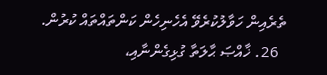ތެރެއިން ހަވާލުކުރެވޭ އެހެނިހެން ކަންތައްތައް ކުރުން.
  26. ޚާއްޞަ ޙާލަތާ ގުޅިގެންނާއި،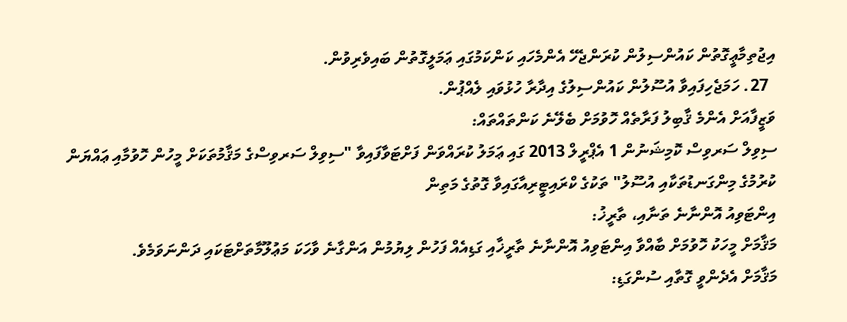އިޖުތިމާޢީގޮތުން ކައުންސިލުން ކުރަންޖެހޭ އެންމެހައި ކަންކަމުގައި ޢަމަލީގޮތުން ބައިވެރިވުން.
  27. ހަމަޖެހިފައިވާ އުސޫލުން ކައުންސިލުގެ އިދާރާ ހުޅުވައި ލެއްޕުން.
ވަޒީފާއަށް އެންމެ ޤާބިލު ފަރާތެއް ހޮވުމަށް ބެލޭނެ ކަންތައްތައް:
ސިވިލް ސަރވިސް ކޮމިޝަނުން 1 އެޕްރީލް 2013 ގައި ޢަމަލު ކުރައްވަން ފަށްޓަވާފައިވާ "ސިވިލް ސަރވިސްގެ މަޤާމުތަކަށް މީހުން ހޮވުމާއި ޢައްޔަން ކުރުމުގެ މިންގަނޑުތަކާއި އުސޫލު" ތަކުގެ ކްރައިޓީރިއާގައިވާ ގޮތުގެ މަތިން
އިންޓަވިއު އޮންނާނެ ތަނާއި، ތާރީޚު:
މަޤާމަށް މީހަކު ހޮވުމަށް ބާއްވާ އިންޓަވިއު އޮންނާނެ ތާރީޚާއި ގަޑިއެއް ފަހުން ލިޔުމުން އަންގާނެ ވާހަކަ މަޢުލޫމާތަށްޓަކައި ދަންނަވަމެވެ.
މަޤާމަށް އެދެންވީ ގޮތާއި ސުންގަޑި: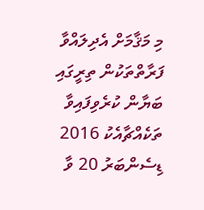މި މަޤާމަށް އެދިލައްވާ ފަރާތްތަކުން ތިރީގައި ބަޔާން ކުރެވިފައިވާ ތަކެއްޗާއެކު 2016 ޑިސެންބަރު 20 ވާ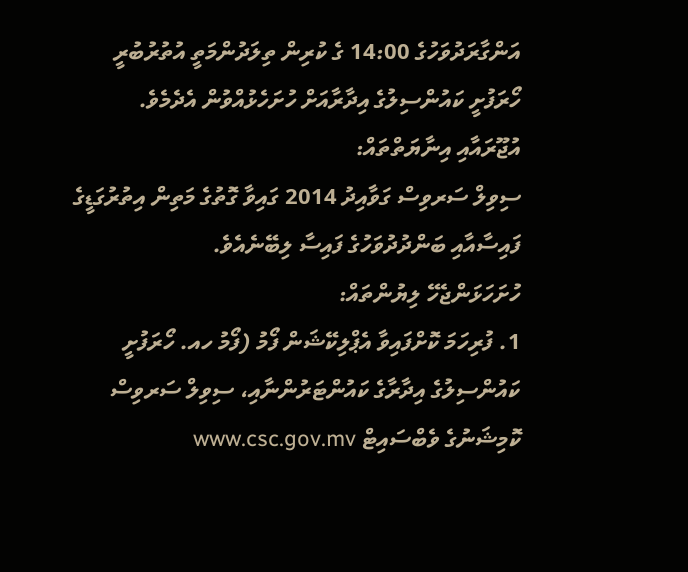އަންގާރަދުވަހުގެ 14:00 ގެ ކުރިން ތިލަދުންމަތީ އުތުރުބުރީ ހޯރަފުށީ ކައުންސިލުގެ އިދާރާއަށް ހުށަހެޅުއްވުން އެދެމެވެ.
އުޖޫރައާއި އިނާޔަތްތައް:
ސިވިލް ސަރވިސް ގަވާއިދު 2014 ގައިވާ ގޮތުގެ މަތިން އިތުރުގަޑީގެ ފައިސާއާއި ބަންދުދުވަހުގެ ފައިސާ ލިބޭނެއެވެ.
ހުށަހަޅަންޖެހޭ ލިޔުންތައް:
1. ފުރިހަމަ ކޮށްފައިވާ އެޕްލިކޭޝަން ފޯމު (ފޯމު ހއ. ހޯރަފުށީ ކައުންސިލުގެ އިދާރާގެ ކައުންޓަރުންނާއި، ސިވިލް ސަރވިސް ކޮމިޝަނުގެ ވެބްސައިޓް www.csc.gov.mv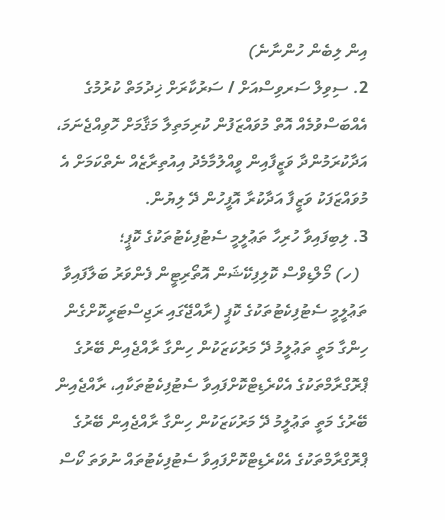އިން ލިބެން ހުންނާނެ)
2. ސިވިލް ސަރވިސްއަށް / ސަރުކާރަށް ޚިދުމަތް ކުރުމުގެ އެއްބަސްވުމެއް އޮތް މުވައްޒަފުން ކުރިމަތިލާ މަޤާމަށް ހޮވިއްޖެނަމަ، އަދާކުރަމުންދާ ވަޒީފާއިން ވީއްލުމާމެދު އިއުތިރާޒެއް ނެތްކަމަށް އެ މުވައްޒަފަކު ވަޒީފާ އަދާކުރާ އޮފީހުން ދޭ ލިޔުން.
3. ލިބިފައިވާ ހުރިހާ ތަޢުލީމީ ސެޓުފިކެޓުތަކުގެ ކޮޕީ؛
  (ހ) މޯލްޑިވްސް ކޮލިފިކޭޝަން އޮތޯރިޓީން ފެންވަރު ބަލާފައިވާ ތަޢުލީމީ ސެޓުފިކެޓުތަކުގެ ކޮޕީ (ރާއްޖޭގައި ރަޖިސްޓަރީކޮށްގެން ހިންގާ މަތީ ތަޢުލީމު ދޭ މަރުކަޒަކުން ހިންގާ ރާއްޖެއިން ބޭރުގެ ޕްރޮގްރާމްތަކުގެ އެކްރެޑިޓްކޮށްފައިވާ ސެޓުފިކެޓުތަކާއި، ރާއްޖެއިން ބޭރުގެ މަތީ ތަޢުލީމު ދޭ މަރުކަޒަކުން ހިންގާ ރާއްޖެއިން ބޭރުގެ ޕްރޮގްރާމްތަކުގެ އެކްރެޑިޓްކޮށްފައިވާ ސެޓުފިކެޓުތައް ނުވަތަ ކޯސް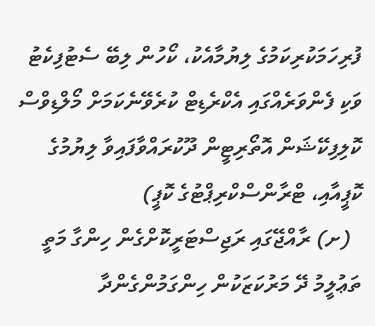ފުރިހަމަކުރިކަމުގެ ލިޔުމާއެކު، ކޯހުން ލިބޭ ސެޓުފިކެޓު ވަކި ފެންވަރެއްގައި އެކްރެޑިޓް ކުރެވޭނެކަމަށް މޯލްޑިވްސް ކޮލިފިކޭޝަން އޮތޯރިޓީން ދޫކުރައްވާފައިވާ ލިޔުމުގެ ކޮޕީއާއި، ޓްރާންސްކްރިޕްޓުގެ ކޮޕީ)
  (ށ) ރާއްޖޭގައި ރަޖިސްޓަރީކޮށްގެން ހިންގާ މަތީ ތަޢުލީމު ދޭ މަރުކަޒަކުން ހިންގަމުންގެންދާ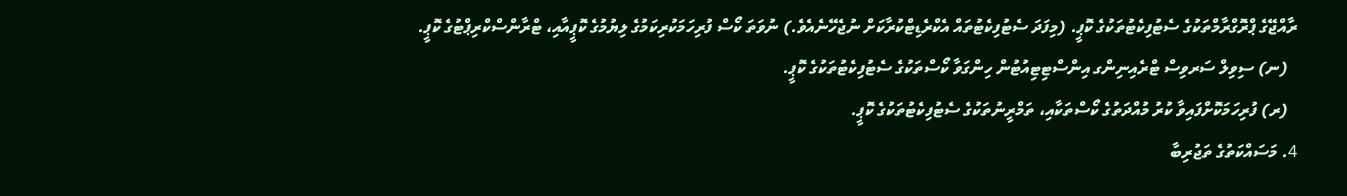ރާއްޖޭގެ ޕްރޮގްރާމްތަކުގެ ސެޓުފިކެޓުތަކުގެ ކޮޕީ. (މިފަދަ ސެޓުފިކެޓުތައް އެކްރެޑިޓްކުރާކަށް ނުޖެހޭނެއެވެ.) ނުވަތަ ކޯސް ފުރިހަމަކުރިކަމުގެ ލިޔުމުގެ ކޮޕީއާއި، ޓްރާންސްކްރިޕްޓުގެ ކޮޕީ.
  (ނ) ސިވިލް ސަރވިސް ޓްރެއިނިންގ އިންސްޓިޓިއުޓުން ހިންގަވާ ކޯސްތަކުގެ ސެޓުފިކެޓުތަކުގެ ކޮޕީ.
  (ރ) ފުރިހަމަކޮށްފައިވާ ކުރު މުއްދަތުގެ ކޯސްތަކާއި، ތަމްރީނުތަކުގެ ސެޓުފިކެޓުތަކުގެ ކޮޕީ.
4. މަސައްކަތުގެ ތަޖުރިބާ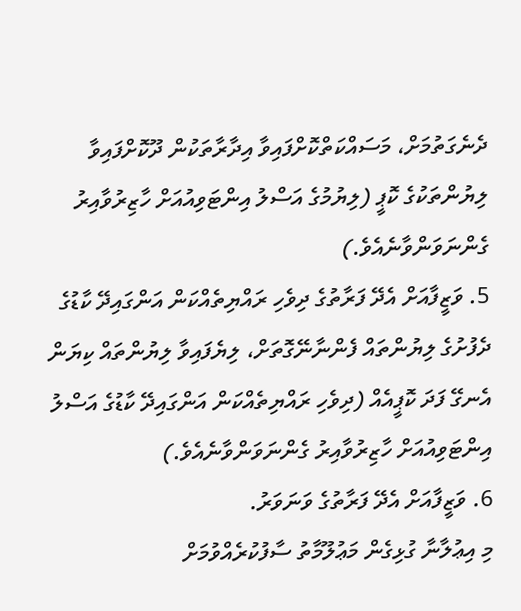ދެނެގަތުމަށް، މަސައްކަތްކޮށްފައިވާ އިދާރާތަކުން ދޫކޮށްފައިވާ ލިޔުންތަކުގެ ކޮޕީ (ލިޔުމުގެ އަސްލު އިންޓަވިއުއަށް ހާޒިރުވާއިރު ގެންނަވަންވާނެއެވެ.)
5. ވަޒީފާއަށް އެދޭ ފަރާތުގެ ދިވެހި ރައްޔިތެއްކަން އަންގައިދޭ ކާޑުގެ ދެފުށުގެ ލިޔުންތައް ފެންނާނޭގޮތަށް، ލިޔެފައިވާ ލިޔުންތައް ކިޔަން އެނގޭ ފަދަ ކޮޕީއެއް (ދިވެހި ރައްޔިތެއްކަން އަންގައިދޭ ކާޑުގެ އަސްލު އިންޓަވިއުއަށް ހާޒިރުވާއިރު ގެންނަވަންވާނެއެވެ.)
6. ވަޒީފާއަށް އެދޭ ފަރާތުގެ ވަނަވަރު.
މި އިޢުލާނާ ގުޅިގެން މަޢުލޫމާތު ސާފުކުރެއްވުމަށް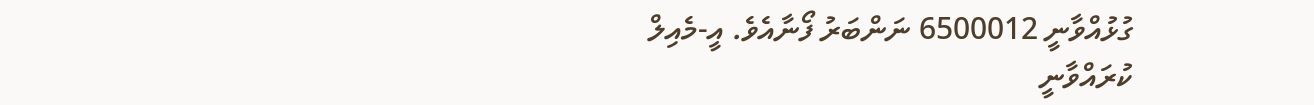ގުޅުއްވާނީ 6500012 ނަންބަރު ފޯނާއެވެ. އީ-މެއިލް ކުރައްވާނީ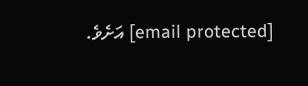[email protected] އަށެވެ.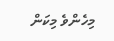މިހެންވެ މިކަން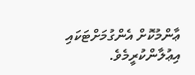ޢާންމުކޮށް އެންގުމަށްޓަކައި އިޢުލާންކުރީމެވެ.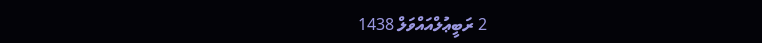2 ރަބީޢުލްއައްވަލް 1438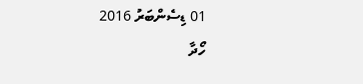01 ޑިސެންބަރު 2016
ހޯދާ